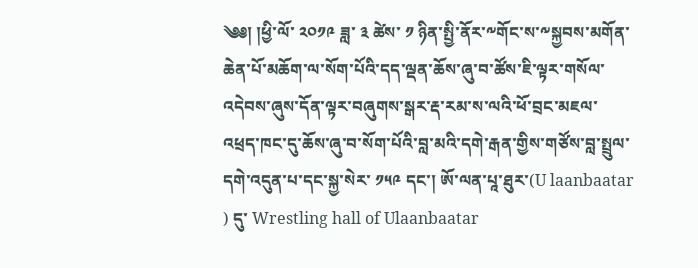༄༅། །ཕྱི་ལོ་ ༢༠༡༩ ཟླ་ ༣ ཚེས་ ༡ ཉིན་སྤྱི་ནོར་༸གོང་ས་༸སྐྱབས་མགོན་ཆེན་པོ་མཆོག་ལ་སོག་པོའི་དད་ལྡན་ཆོས་ཞུ་བ་ཚོས་ཇི་ལྟར་གསོལ་འདེབས་ཞུས་དོན་ལྟར་བཞུགས་སྒར་རྡ་རམ་ས་ལའི་ཕོ་བྲང་མཇལ་འཕྲད་ཁང་དུ་ཆོས་ཞུ་བ་སོག་པོའི་བླ་མའི་དགེ་རྒན་གྱིས་གཙོས་བླ་སྤྲུལ་དགེ་འདུན་པ་དང་སྐྱ་སེར་ ༡༥༩ དང་། ཨོ་ལན་པཱ་ཐུར་(U laanbaatar ) དུ་ Wrestling hall of Ulaanbaatar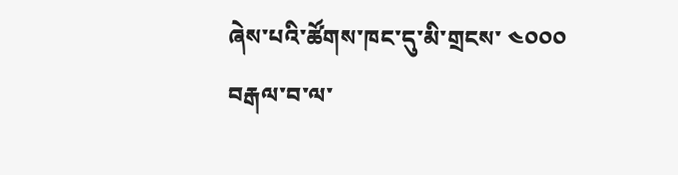ཞེས་པའི་ཚོགས་ཁང་དུ་མི་གྲངས་ ༤༠༠༠ བརྒལ་བ་ལ་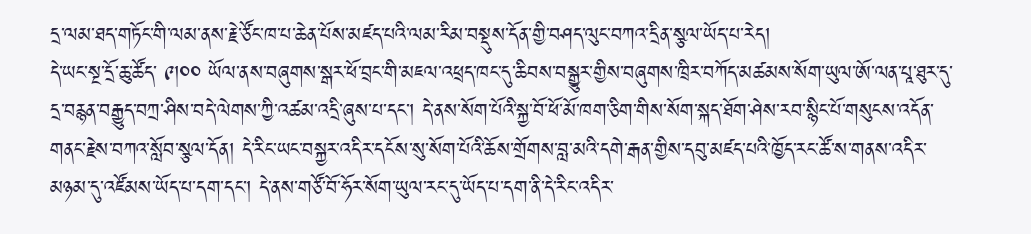དྲ་ལམ་ཐད་གཏོང་གི་ལམ་ནས་རྗེ་ཙོང་ཁ་པ་ཆེན་པོས་མཛད་པའི་ལམ་རིམ་བསྡུས་དོན་གྱི་བཤད་ལུང་བཀའ་དྲིན་སྩལ་ཡོད་པ་རེད།
དེ་ཡང་སྔ་དྲོ་ཆུ་ཚོད་ ༩།༠༠ ཡོལ་ནས་བཞུགས་སྒར་ཕོ་བྲང་གི་མཇལ་འཕྲད་ཁང་དུ་ཆིབས་བསྒྱུར་གྱིས་བཞུགས་ཁྲིར་བཀོད་མཚམས་སོག་ཡུལ་ཨོ་ལན་པཱ་ཐུར་དུ་དྲ་བརྙན་བརྒྱུད་བཀྲ་ཤིས་བདེ་ལེགས་ཀྱི་འཚམ་འདྲི་ཞུས་པ་དང་། དེ་ནས་སོག་པོའི་སྐྱ་བོ་ཕོ་མོ་ཁག་ཅིག་གིས་སོག་སྐད་ཐོག་ཤེས་རབ་སྙིང་པོ་གསུངས་འདོན་གནང་རྗེས་བཀའ་སློབ་སྩལ་དོན། དེ་རིང་ཡང་བསྐྱར་འདིར་དངོས་སུ་སོག་པོའི་ཆོས་གྲོགས་བླ་མའི་དགེ་རྒན་གྱིས་དབུ་མཛད་པའི་ཁྱོད་རང་ཚོ་ས་གནས་འདིར་མཉམ་དུ་འཛོམས་ཡོད་པ་དག་དང་། དེ་ནས་གཙོ་བོ་ཧོར་སོག་ཡུལ་རང་དུ་ཡོད་པ་དག་ནི་དེ་རིང་འདིར་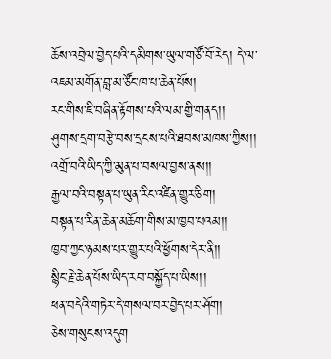ཆོས་འབྲེལ་བྱེད་པའི་དམིགས་ཡུལ་གཙོ་བོ་རེད། དེ་ལ་འཇམ་མགོན་བླ་མ་ཙོང་ཁ་པ་ཆེན་པོས།
རང་གིས་ཇི་བཞིན་རྟོགས་པའི་ལམ་གྱི་གནད།།
ཤུགས་དྲག་བརྩེ་བས་དྲངས་པའི་ཐབས་མཁས་ཀྱིས།།
འགྲོ་བའི་ཡིད་ཀྱི་མུན་པ་བསལ་བྱས་ནས།།
རྒྱལ་བའི་བསྟན་པ་ཡུན་རིང་འཛིན་གྱུར་ཅིག།
བསྟན་པ་རིན་ཆེན་མཆོག་གིས་མ་ཁྱབ་པའམ།།
ཁྱབ་ཀྱང་ཉམས་པར་གྱུར་པའི་ཕྱོགས་དེར་ནི།།
སྙིང་རྗེ་ཆེན་པོས་ཡིད་རབ་བསྐྱོད་པ་ཡིས།།
ཕན་བདེའི་གཏེར་དེ་གསལ་བར་བྱེད་པར་ཤོག།
ཅེས་གསུངས་འདུག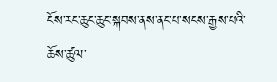ངོས་རང་ཆུང་ཆུང་སྐབས་ནས་ནང་པ་སངས་རྒྱས་པའི་ཆོས་ཚུལ་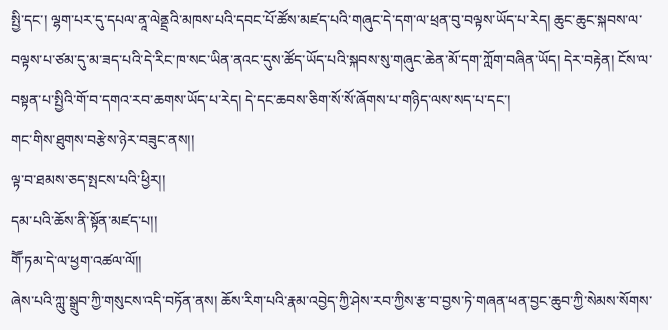སྤྱི་དང་། ལྷག་པར་དུ་དཔལ་ནཱ་ལེནྡྲའི་མཁས་པའི་དབང་པོ་ཚོས་མཛད་པའི་གཞུང་དེ་དག་ལ་ཕྲན་བུ་བལྟས་ཡོད་པ་རེད། ཆུང་ཆུང་སྐབས་ལ་བལྟས་པ་ཙམ་དུ་མ་ཟད་པའི་དེ་རིང་ཁ་སང་ཡིན་ནའང་དུས་ཚོད་ཡོད་པའི་སྐབས་སུ་གཞུང་ཆེན་མོ་དག་ཀློག་བཞིན་ཡོད། དེར་བརྟེན། ངོས་ལ་བསྟན་པ་སྤྱིའི་གོ་བ་དགའ་རབ་ཆགས་ཡོད་པ་རེད། དེ་དང་ཆབས་ཅིག་སོ་སོ་ཞོགས་པ་གཉིད་ལས་སད་པ་དང་།
གང་གིས་ཐུགས་བརྩེས་ཉེར་བཟུང་ནས།།
ལྟ་བ་ཐམས་ཅད་སྤངས་པའི་ཕྱིར།།
དམ་པའི་ཆོས་ནི་སྟོན་མཛད་པ།།
གཽ་ཏམ་དེ་ལ་ཕྱག་འཚལ་ལོ།།
ཞེས་པའི་ཀླུ་སྒྲུབ་ཀྱི་གསུངས་འདི་བཏོན་ནས། ཆོས་རིག་པའི་རྣམ་འབྱེད་ཀྱི་ཤེས་རབ་ཀྱིས་རྩ་བ་བྱས་ཏེ་གཞན་ཕན་བྱང་ཆུབ་ཀྱི་སེམས་སོགས་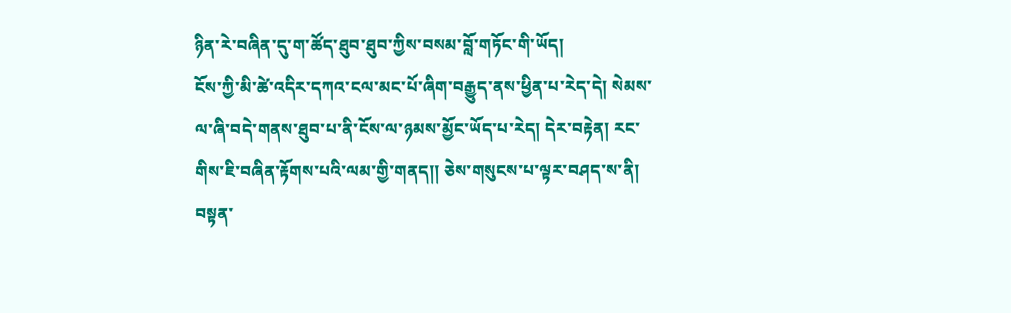ཉིན་རེ་བཞིན་དུ་ག་ཚོད་ཐུབ་ཐུབ་ཀྱིས་བསམ་བློ་གཏོང་གི་ཡོད།
ངོས་ཀྱི་མི་ཚེ་འདིར་དཀའ་ངལ་མང་པོ་ཞིག་བརྒྱུད་ནས་ཕྱིན་པ་རེད་དེ། སེམས་ལ་ཞི་བདེ་གནས་ཐུབ་པ་ནི་ངོས་ལ་ཉམས་མྱོང་ཡོད་པ་རེད། དེར་བརྟེན། རང་གིས་ཇི་བཞིན་རྟོགས་པའི་ལམ་གྱི་གནད།། ཅེས་གསུངས་པ་ལྟར་བཤད་ས་ནི། བསྟན་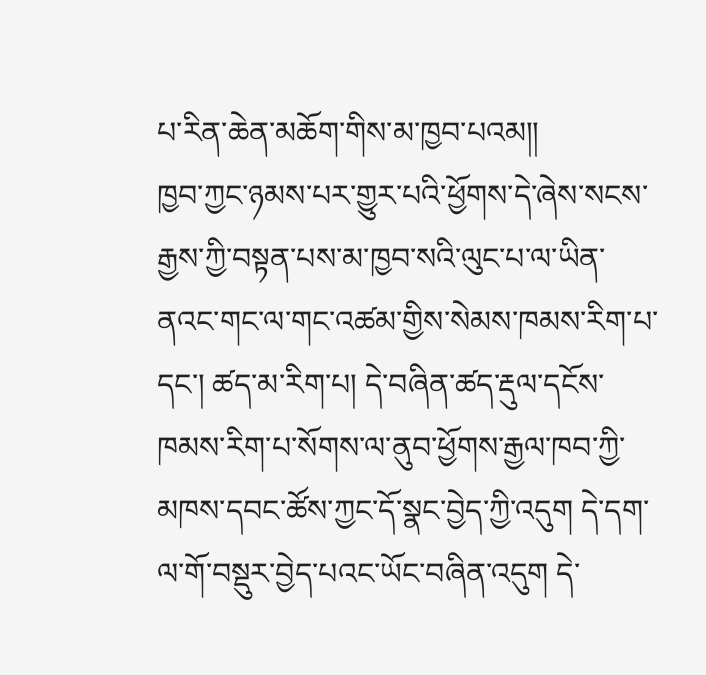པ་རིན་ཆེན་མཆོག་གིས་མ་ཁྱབ་པའམ།།
ཁྱབ་ཀྱང་ཉམས་པར་གྱུར་པའི་ཕྱོགས་དེ་ཞེས་སངས་རྒྱས་ཀྱི་བསྟན་པས་མ་ཁྱབ་སའི་ལུང་པ་ལ་ཡིན་ནའང་གང་ལ་གང་འཚམ་གྱིས་སེམས་ཁམས་རིག་པ་དང་། ཚད་མ་རིག་པ། དེ་བཞིན་ཚད་རྡུལ་དངོས་ཁམས་རིག་པ་སོགས་ལ་ནུབ་ཕྱོགས་རྒྱལ་ཁབ་ཀྱི་མཁས་དབང་ཚོས་ཀྱང་དོ་སྣང་བྱེད་ཀྱི་འདུག དེ་དག་ལ་གོ་བསྡུར་བྱེད་པའང་ཡོང་བཞིན་འདུག དེ་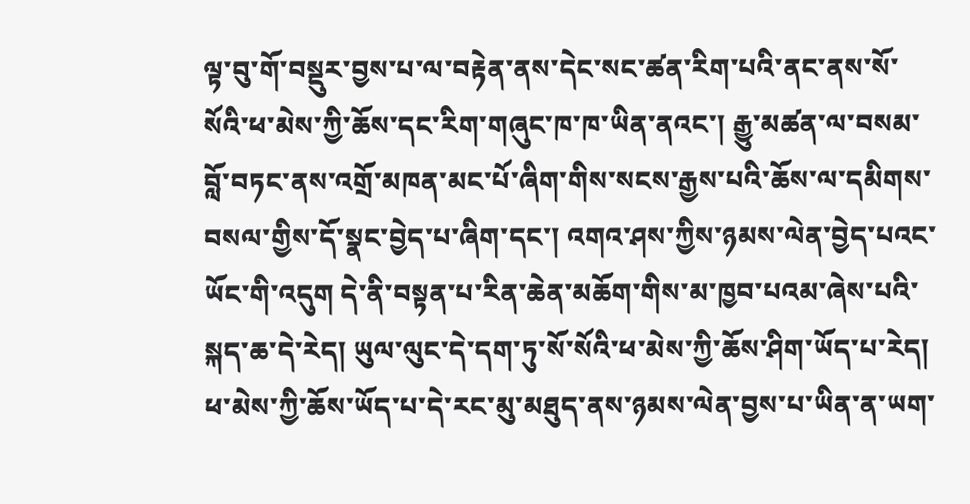ལྟ་བུ་གོ་བསྡུར་བྱས་པ་ལ་བརྟེན་ནས་དེང་སང་ཚན་རིག་པའི་ནང་ནས་སོ་སོའི་ཕ་མེས་ཀྱི་ཆོས་དང་རིག་གཞུང་ཁ་ཁ་ཡིན་ནའང་། རྒྱུ་མཚན་ལ་བསམ་བློ་བཏང་ནས་འགྲོ་མཁན་མང་པོ་ཞིག་གིས་སངས་རྒྱས་པའི་ཆོས་ལ་དམིགས་བསལ་གྱིས་དོ་སྣང་བྱེད་པ་ཞིག་དང་། འགའ་ཤས་ཀྱིས་ཉམས་ལེན་བྱེད་པའང་ཡོང་གི་འདུག དེ་ནི་བསྟན་པ་རིན་ཆེན་མཆོག་གིས་མ་ཁྱབ་པའམ་ཞེས་པའི་སྐད་ཆ་དེ་རེད། ཡུལ་ལུང་དེ་དག་ཏུ་སོ་སོའི་ཕ་མེས་ཀྱི་ཆོས་ཤིག་ཡོད་པ་རེད། ཕ་མེས་ཀྱི་ཆོས་ཡོད་པ་དེ་རང་མུ་མཐུད་ནས་ཉམས་ལེན་བྱས་པ་ཡིན་ན་ཡག་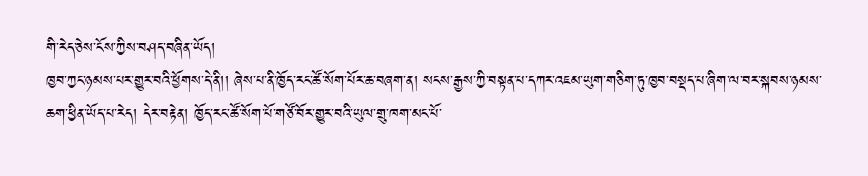གི་རེད་ཅེས་ངོས་ཀྱིས་བཤད་བཞིན་ཡོད།
ཁྱབ་ཀྱང་ཉམས་པར་གྱུར་བའི་ཕྱོགས་དེ་ནི།། ཞེས་པ་ནི་ཁྱོད་རང་ཚོ་སོག་པོར་ཆ་བཞག་ན། སངས་རྒྱས་ཀྱི་བསྟན་པ་དཀར་འཇམ་ཡུག་གཅིག་ཏུ་ཁྱབ་བསྡད་པ་ཞིག་ལ་བར་སྐབས་ཉམས་ཆག་ཕྱིན་ཡོད་པ་རེད། དེར་བརྟེན། ཁྱོད་རང་ཚོ་སོག་པོ་གཙོ་བོར་གྱུར་བའི་ཡུལ་གྲུ་ཁག་མང་པོ་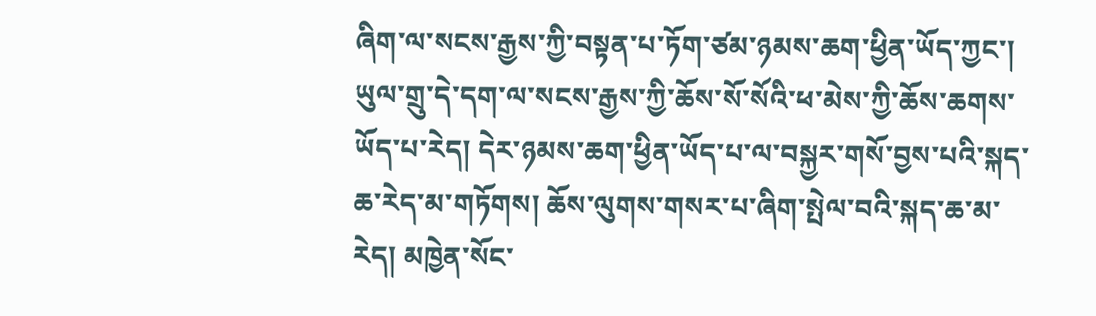ཞིག་ལ་སངས་རྒྱས་ཀྱི་བསྟན་པ་ཏོག་ཙམ་ཉམས་ཆག་ཕྱིན་ཡོད་ཀྱང་། ཡུལ་གྲུ་དེ་དག་ལ་སངས་རྒྱས་ཀྱི་ཆོས་སོ་སོའི་ཕ་མེས་ཀྱི་ཆོས་ཆགས་ཡོད་པ་རེད། དེར་ཉམས་ཆག་ཕྱིན་ཡོད་པ་ལ་བསྐྱར་གསོ་བྱས་པའི་སྐད་ཆ་རེད་མ་གཏོགས། ཆོས་ལུགས་གསར་པ་ཞིག་སྤེལ་བའི་སྐད་ཆ་མ་རེད། མཁྱེན་སོང་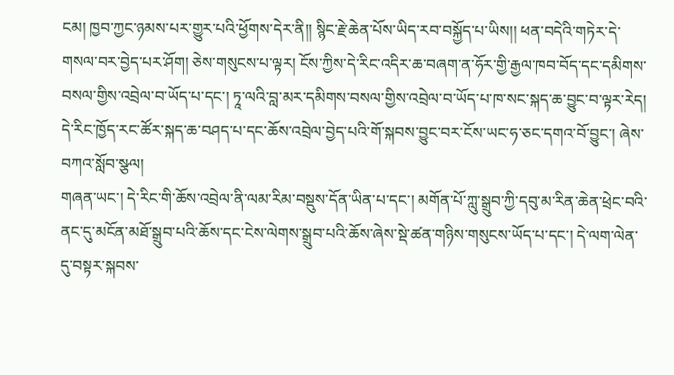ངམ། ཁྱབ་ཀྱང་ཉམས་པར་གྱུར་པའི་ཕྱོགས་དེར་ནི།། སྙིང་རྗེ་ཆེན་པོས་ཡིད་རབ་བསྐྱོད་པ་ཡིས།། ཕན་བདེའི་གཏེར་དེ་གསལ་བར་བྱེད་པར་ཤོག། ཅེས་གསུངས་པ་ལྟར། ངོས་ཀྱིས་དེ་རིང་འདིར་ཆ་བཞག་ན་ཧོར་གྱི་རྒྱལ་ཁབ་བོད་དང་དམིགས་བསལ་གྱིས་འབྲེལ་བ་ཡོད་པ་དང་། ཏཱ་ལའི་བླ་མར་དམིགས་བསལ་གྱིས་འབྲེལ་བ་ཡོད་པ་ཁ་སང་སྐད་ཆ་བྱུང་བ་ལྟར་རེད། དེ་རིང་ཁྱོད་རང་ཚོར་སྐད་ཆ་བཤད་པ་དང་ཆོས་འབྲེལ་བྱེད་པའི་གོ་སྐབས་བྱུང་བར་ངོས་ཡང་ཧ་ཅང་དགའ་བོ་བྱུང་། ཞེས་བཀའ་སློབ་སྩལ།
གཞན་ཡང་། དེ་རིང་གི་ཆོས་འབྲེལ་ནི་ལམ་རིམ་བསྡུས་དོན་ཡིན་པ་དང་། མགོན་པོ་ཀླུ་སྒྲུབ་ཀྱི་དབུ་མ་རིན་ཆེན་ཕྲེང་བའི་ནང་དུ་མངོན་མཐོ་སྒྲུབ་པའི་ཆོས་དང་ངེས་ལེགས་སྒྲུབ་པའི་ཆོས་ཞེས་སྡེ་ཚན་གཉིས་གསུངས་ཡོད་པ་དང་། དེ་ལག་ལེན་དུ་བསྟར་སྐབས་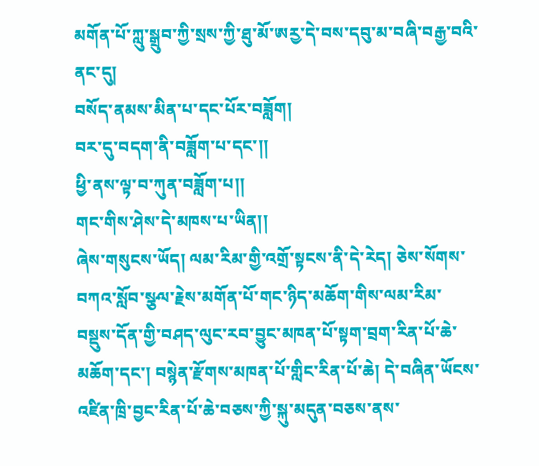མགོན་པོ་ཀླུ་སྒྲུབ་ཀྱི་སྲས་ཀྱི་ཐུ་མོ་ཨརྱ་དེ་བས་དབུ་མ་བཞི་བརྒྱ་བའི་ནང་དུ།
བསོད་ནམས་མིན་པ་དང་པོར་བཟློག།
བར་དུ་བདག་ནི་བཟློག་པ་དང་།།
ཕྱི་ནས་ལྟ་བ་ཀུན་བཟློག་པ།།
གང་གིས་ཤེས་དེ་མཁས་པ་ཡིན།།
ཞེས་གསུངས་ཡོད། ལམ་རིམ་གྱི་འགྲོ་སྟངས་ནི་དེ་རེད། ཅེས་སོགས་བཀའ་སློབ་སྩལ་རྗེས་མགོན་པོ་གང་ཉིད་མཆོག་གིས་ལམ་རིམ་བསྡུས་དོན་གྱི་བཤད་ལུང་རབ་བྱུང་མཁན་པོ་སྟག་བྲག་རིན་པོ་ཆེ་མཆོག་དང་། བསྙེན་རྫོགས་མཁན་པོ་གླིང་རིན་པོ་ཆེ། དེ་བཞིན་ཡོངས་འཛིན་ཁྲི་བྱང་རིན་པོ་ཆེ་བཅས་ཀྱི་སྐུ་མདུན་བཅས་ནས་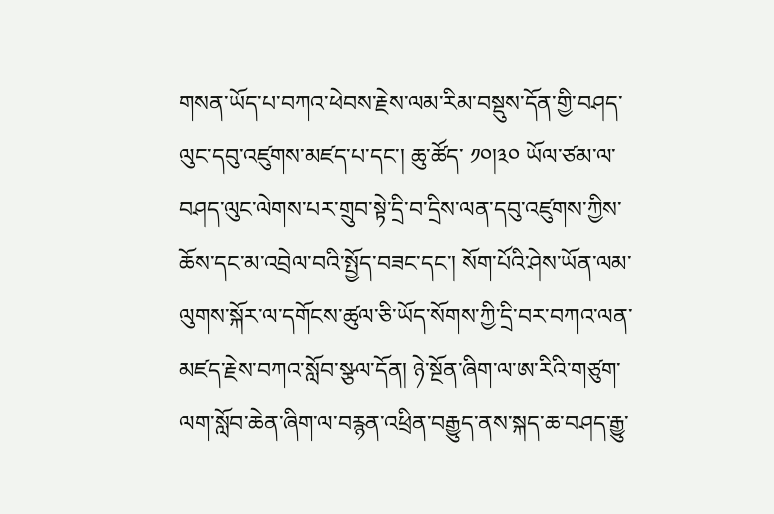གསན་ཡོད་པ་བཀའ་ཕེབས་རྗེས་ལམ་རིམ་བསྡུས་དོན་གྱི་བཤད་ལུང་དབུ་འཛུགས་མཛད་པ་དང་། ཆུ་ཚོད་ ༡༠།༣༠ ཡོལ་ཙམ་ལ་བཤད་ལུང་ལེགས་པར་གྲུབ་སྟེ་དྲི་བ་དྲིས་ལན་དབུ་འཛུགས་ཀྱིས་ཆོས་དང་མ་འབྲེལ་བའི་སྤྱོད་བཟང་དང་། སོག་པོའི་ཤེས་ཡོན་ལམ་ལུགས་སྐོར་ལ་དགོངས་ཚུལ་ཅི་ཡོད་སོགས་ཀྱི་དྲི་བར་བཀའ་ལན་མཛད་རྗེས་བཀའ་སློབ་སྩལ་དོན། ཉེ་སྔོན་ཞིག་ལ་ཨ་རིའི་གཙུག་ལག་སློབ་ཆེན་ཞིག་ལ་བརྙན་འཕྲིན་བརྒྱུད་ནས་སྐད་ཆ་བཤད་རྒྱུ་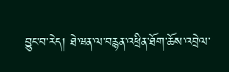བྱུང་བ་རེད། ཐེ་ཝན་ལ་བརྙན་འཕྲིན་ཐོག་ཆོས་འབྲེལ་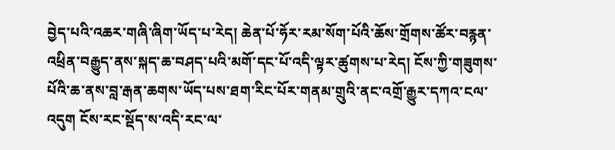བྱེད་པའི་འཆར་གཞི་ཞིག་ཡོད་པ་རེད། ཆེན་པོ་ཧོར་རམ་སོག་པོའི་ཆོས་གྲོགས་ཚོར་བརྙན་འཕྲིན་བརྒྱུད་ནས་སྐད་ཆ་བཤད་པའི་མགོ་དང་པོ་འདི་ལྟར་ཚུགས་པ་རེད། ངོས་ཀྱི་གཟུགས་པོའི་ཆ་ནས་བླ་རྒན་ཆགས་ཡོད་པས་ཐག་རིང་པོར་གནམ་གྲུའི་ནང་འགྲོ་རྒྱུར་དཀའ་ངལ་འདུག ངོས་རང་སྡོད་ས་འདི་རང་ལ་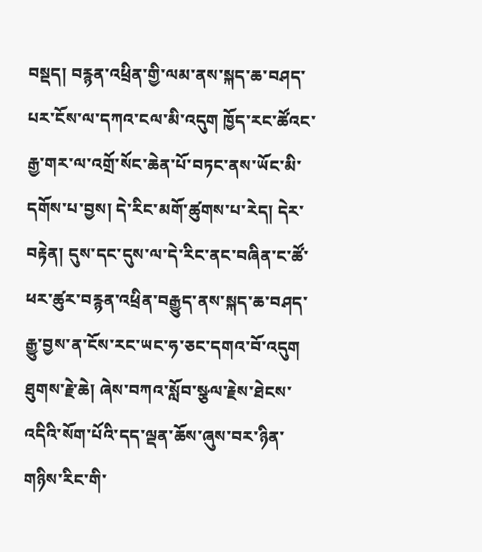བསྡད། བརྙན་འཕྲིན་གྱི་ལམ་ནས་སྐད་ཆ་བཤད་པར་ངོས་ལ་དཀའ་ངལ་མི་འདུག ཁྱོད་རང་ཚོའང་རྒྱ་གར་ལ་འགྲོ་སོང་ཆེན་པོ་བཏང་ནས་ཡོང་མི་དགོས་པ་བྱས། དེ་རིང་མགོ་ཚུགས་པ་རེད། དེར་བརྟེན། དུས་དང་དུས་ལ་དེ་རིང་ནང་བཞིན་ང་ཚོ་ཕར་ཚུར་བརྙན་འཕྲིན་བརྒྱུད་ནས་སྐད་ཆ་བཤད་རྒྱུ་བྱས་ན་ངོས་རང་ཡང་ཧ་ཅང་དགའ་བོ་འདུག ཐུགས་རྗེ་ཆེ། ཞེས་བཀའ་སློབ་སྩལ་རྗེས་ཐེངས་འདིའི་སོག་པོའི་དད་ལྡན་ཆོས་ཞུས་བར་ཉིན་གཉིས་རིང་གི་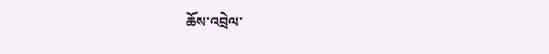ཆོས་འབྲེལ་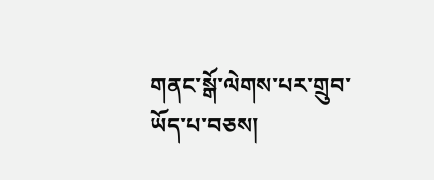གནང་སྒོ་ལེགས་པར་གྲུབ་ཡོད་པ་བཅས།